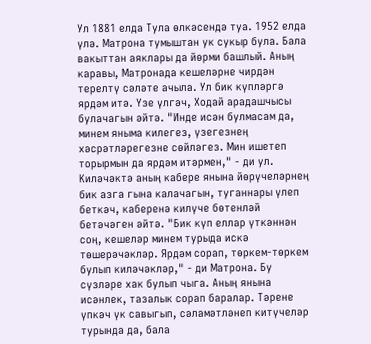Ул 1881 елда Тула өлкәсендә туа. 1952 елда үлә. Матрона тумыштан ук сукыр була. Бала вакыттан аяклары да йөрми башлый. Аның каравы, Матронада кешеләрне чирдән терелтү сәләте ачыла. Ул бик күпләргә ярдәм итә. Үзе үлгәч, Ходай арадашчысы булачагын әйтә. "Инде исән булмасам да, минем яныма килегез, үзегезнең хәсрәтләрегезне сөйләгез. Мин ишетеп торырмын да ярдәм итәрмен," - ди ул. Киләчәктә аның кабере янына йөрүчеләрнең бик азга гына калачагын, туганнары үлеп беткәч, каберенә килүче бөтенләй бетәчәген әйтә. "Бик күп еллар үткәннән соң, кешеләр минем турыда искә төшерәчәкләр. Ярдәм сорап, төркем-төркем булып киләчәкләр," - ди Матрона. Бу сүзләре хак булып чыга. Аның янына исәнлек, тазалык сорап баралар. Тәрене үпкәч үк савыгып, сәламәтләнеп китүчеләр турында да, бала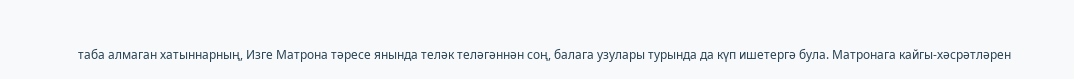таба алмаган хатыннарның, Изге Матрона тәресе янында теләк теләгәннән соң, балага узулары турында да күп ишетергә була. Матронага кайгы-хәсрәтләрен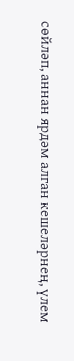сөйләп, аннан ярдәм алган кешеләрнең, үлем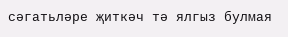сәгатьләре җиткәч тә ялгыз булмая